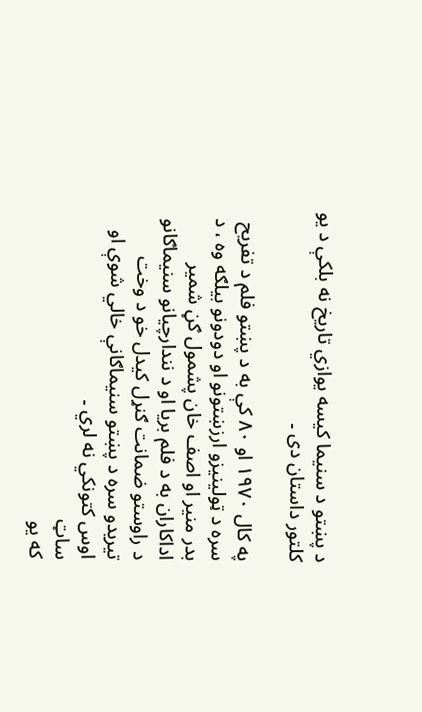د پښتو د سنيما کيسه يوازي تاريخ نه بلکې د يو کلتور داستان دی ۔

په کال ۱۹۷۰ او ۸۰ کې به د پښتو فلم د تفريح سره د ټولينيزو ارزښتونو او دودونو بيلګه وه ، د بدر منير او اصف خان پشمول ګڼ شمير اداکاران به د فلم بريا او د نندارچيانو سنيماګانو د راوستو ضمانت ګنړل کيدل خو د وخت تيريدو سره د پښتو سنيماګانې خالي شوې او اوس کتونکي نه لري ۔
ساټ
که يو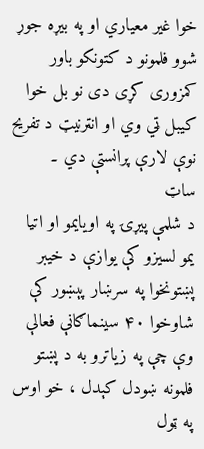خوا غير معياري او په بيړه جوړ شوو فلمونو د کتونکو باور کمزوری کړی دی نو بل خوا کيبل ټي وي او انټرنيټ د تفريح نوې لارې پرانستې دي ۔
ساټ
د شلمې پيړۍ په اويايمو او اتيا يمو لسيزو کې يوازې د خيبر پښتونخوا په سرښار پېښور کې شاوخوا ۴۰ سینماګانې فعالې وې چې په زياترو به د پښتو فلمونه ښودل کېدل ، خو اوس په ټول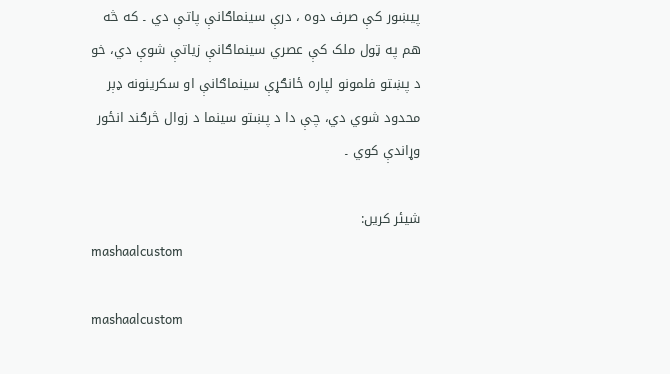پيښور کې صرف دوه ، درې سینماګانې پاتې دي ۔ که څه هم په ټول ملک کې عصري سینماګانې زیاتې شوې دي، خو د پښتو فلمونو لپاره ځانګړې سینماګانې او سکرینونه ډېر محدود شوي دي، چې دا د پښتو سینما د زوال څرګند انځور وړاندې کوي ۔

شیئر کریں:
mashaalcustom

mashaalcustom